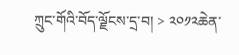ཀྲུང་གོའི་བོད་ལྗོངས་དྲ་བ། > ༢༠༡༢ཆེན་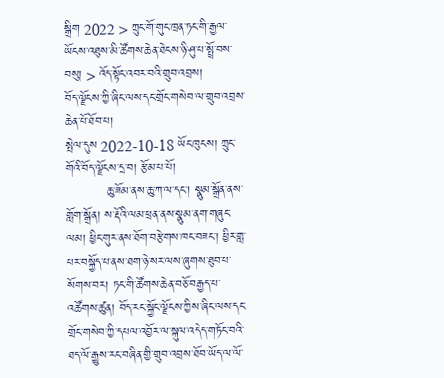སྒྲིག 2022 > ཀྲུང་གོ་གུང་ཁྲན་ཏང་གི་རྒྱལ་ཡོངས་འཐུས་མི་ཚོགས་ཆེན་ཐེངས་ཉི་ཤུ་པ་སྤྲོ་བས་བསུ། > འོད་སྟོང་འབར་བའི་གྲུབ་འབྲས།
བོད་ལྗོངས་ཀྱི་ཞིང་ལས་དང་གྲོང་གསེབ་ལ་གྲུབ་འབྲས་ཆེན་པོ་ཐོབ་པ།
སྤེལ་དུས 2022-10-18 ཡོང་ཁུངས། ཀྲུང་གོའི་བོད་ལྗོངས་དྲ་བ། རྩོམ་པ་པོ།
          ཆུ་ཟོམ་ནས་ཆུ་ཀ་ལ་དང་། སྣུམ་སྒྲོན་ནས་གློག་སྒྲོན། ས་རྡོའི་ལམ་ཕྲན་ནས་སྣུམ་ནག་གཞུང་ལམ། ཕྱིང་གུར་ནས་ཐོག་བརྩེགས་ཁང་བཟང་། ཕྱིར་གླ་པར་བསྐྱོད་པ་ནས་ཐག་ཉེ་སར་ལས་ཞུགས་ཐུབ་པ་སོགས་བར། ཏང་གི་ཚོགས་ཆེན་བཅོ་བརྒྱད་པ་འཚོགས་ཚུན། བོད་རང་སྐྱོང་ལྗོངས་ཀྱིས་ཞིང་ལས་དང་གྲོང་གསེབ་ཀྱི་དཔལ་འབྱོར་ལ་སྐུལ་འདེད་གཏོང་བའི་ཐད་ལོ་རྒྱུས་རང་བཞིན་གྱི་གྲུབ་འབྲས་ཐོབ་ཡོད་ལ་ལོ་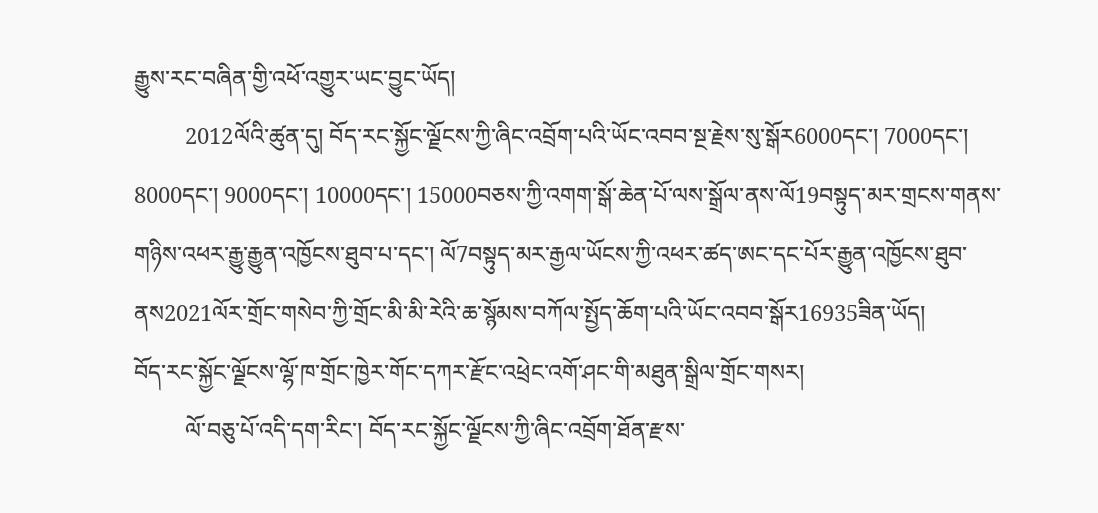རྒྱུས་རང་བཞིན་གྱི་འཕོ་འགྱུར་ཡང་བྱུང་ཡོད།
         2012ལོའི་ཚུན་དུ། བོད་རང་སྐྱོང་ལྗོངས་ཀྱི་ཞིང་འབྲོག་པའི་ཡོང་འབབ་སྔ་རྗེས་སུ་སྒོར6000དང་། 7000དང་། 8000དང་། 9000དང་། 10000དང་། 15000བཅས་ཀྱི་འགག་སྒོ་ཆེན་པོ་ལས་སྒྲོལ་ནས་ལོ19བསྟུད་མར་གྲངས་གནས་གཉིས་འཕར་རྒྱུ་རྒྱུན་འཁྱོངས་ཐུབ་པ་དང་། ལོ7བསྟུད་མར་རྒྱལ་ཡོངས་ཀྱི་འཕར་ཚད་ཨང་དང་པོར་རྒྱུན་འཁྱོངས་ཐུབ་ནས2021ལོར་གྲོང་གསེབ་ཀྱི་གྲོང་མི་མི་རེའི་ཆ་སྙོམས་བཀོལ་སྤྱོད་ཆོག་པའི་ཡོང་འབབ་སྒོར16935ཟིན་ཡོད།
བོད་རང་སྐྱོང་ལྗོངས་ལྷོ་ཁ་གྲོང་ཁྱེར་གོང་དཀར་རྫོང་འཕྲེང་འགོ་ཤང་གི་མཐུན་སྒྲིལ་གྲོང་གསར།
         ལོ་བཅུ་པོ་འདི་དག་རིང་། བོད་རང་སྐྱོང་ལྗོངས་ཀྱི་ཞིང་འབྲོག་ཐོན་རྫས་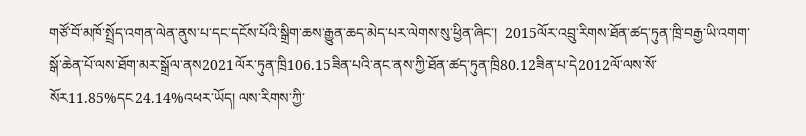གཙོ་བོ་མཁོ་སྤྲོད་འགན་ལེན་ནུས་པ་དང་དངོས་པོའི་སྒྲིག་ཆས་རྒྱུན་ཆད་མེད་པར་ལེགས་སུ་ཕྱིན་ཞིང་།  2015ལོར་འབྲུ་རིགས་ཐོན་ཚད་ཏུན་ཁྲི་བརྒྱ་ཡི་འགག་སྒོ་ཆེན་པོ་ལས་ཐོག་མར་སྒྲོལ་ནས2021ལོར་ཏུན་ཁྲི106.15ཟིན་པའི་ནང་ནས་ཀྱི་ཐོན་ཚད་ཏུན་ཁྲི80.12ཟིན་པ་དེ2012ལོ་ལས་སོ་སོར11.85%དང24.14%འཕར་ཡོད། ལས་རིགས་ཀྱི་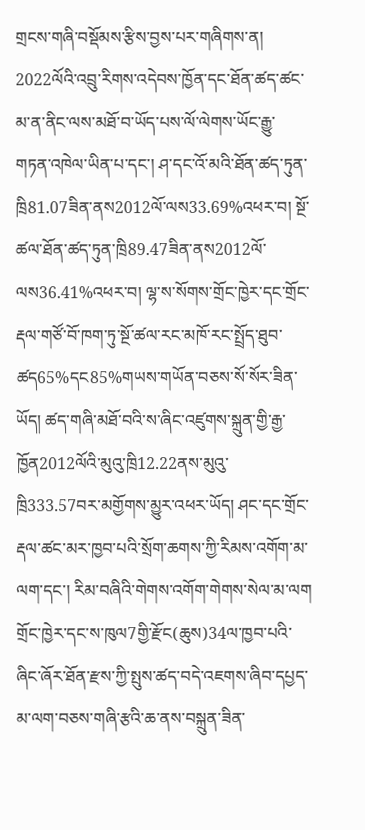གྲངས་གཞི་བསྡོམས་རྩིས་བྱས་པར་གཞིགས་ན། 2022ལོའི་འབྲུ་རིགས་འདེབས་ཁྱོན་དང་ཐོན་ཚད་ཚང་མ་ན་ནིང་ལས་མཐོ་བ་ཡོད་པས་ལོ་ལེགས་ཡོང་རྒྱུ་གཏན་འཁེལ་ཡིན་པ་དང་། ཤ་དང་འོ་མའི་ཐོན་ཚད་ཏུན་ཁྲི81.07ཟིན་ནས2012ལོ་ལས33.69%འཕར་བ། སྔོ་ཚལ་ཐོན་ཚད་ཏུན་ཁྲི89.47ཟིན་ནས2012ལོ་ལས36.41%འཕར་བ། ལྷ་ས་སོགས་གྲོང་ཁྱེར་དང་གྲོང་རྡལ་གཙོ་བོ་ཁག་ཏུ་སྔོ་ཚལ་རང་མཁོ་རང་སྤྲོད་ཐུབ་ཚད65%དང85%གཡས་གཡོན་བཅས་སོ་སོར་ཟིན་ཡོད། ཚད་གཞི་མཐོ་བའི་ས་ཞིང་འཛུགས་སྐྲུན་གྱི་རྒྱ་ཁྱོན2012ལོའི་མུའུ་ཁྲི12.22ནས་མུའུ་ཁྲི333.57བར་མགྱོགས་མྱུར་འཕར་ཡོད། ཤང་དང་གྲོང་རྡལ་ཚང་མར་ཁྱབ་པའི་སྲོག་ཆགས་ཀྱི་རིམས་འགོག་མ་ལག་དང་། རིམ་བཞིའི་གེགས་འགོག་གེགས་སེལ་མ་ལག  གྲོང་ཁྱེར་དང་ས་ཁུལ7གྱི་རྫོང(ཆུས)34ལ་ཁྱབ་པའི་ཞིང་ཞོར་ཐོན་རྫས་ཀྱི་སྤུས་ཚད་བདེ་འཇགས་ཞིབ་དཔྱད་མ་ལག་བཅས་གཞི་རྩའི་ཆ་ནས་བསྐྲུན་ཟིན་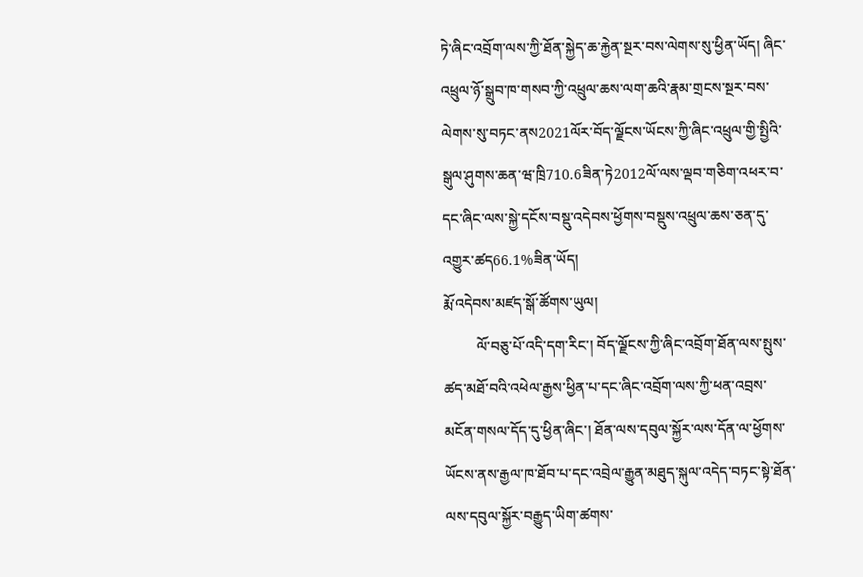ཏེ་ཞིང་འབྲོག་ལས་ཀྱི་ཐོན་སྐྱེད་ཆ་རྐྱེན་སྔར་བས་ལེགས་སུ་ཕྱིན་ཡོད། ཞིང་འཕྲུལ་ཉོ་སྒྲུབ་ཁ་གསབ་ཀྱི་འཕྲུལ་ཆས་ལག་ཆའི་རྣམ་གྲངས་སྔར་བས་ལེགས་སུ་བཏང་ནས2021ལོར་བོད་ལྗོངས་ཡོངས་ཀྱི་ཞིང་འཕྲུལ་གྱི་སྤྱིའི་སྒུལ་ཤུགས་ཆན་ཝ་ཁྲི710.6ཟིན་ཏེ2012ལོ་ལས་ལྡབ་གཅིག་འཕར་བ་དང་ཞིང་ལས་སྐྱེ་དངོས་བསྡུ་འདེབས་ཕྱོགས་བསྡུས་འཕྲུལ་ཆས་ཅན་དུ་འགྱུར་ཚད66.1%ཟིན་ཡོད།
རྨོ་འདེབས་མཛད་སྒོ་ཚོགས་ཡུལ།
         ལོ་བཅུ་པོ་འདི་དག་རིང་། བོད་ལྗོངས་ཀྱི་ཞིང་འབྲོག་ཐོན་ལས་སྤུས་ཚད་མཐོ་བའི་འཕེལ་རྒྱས་ཕྱིན་པ་དང་ཞིང་འབྲོག་ལས་ཀྱི་ཕན་འབྲས་མངོན་གསལ་དོད་དུ་ཕྱིན་ཞིང་། ཐོན་ལས་དབུལ་སྐྱོར་ལས་དོན་ལ་ཕྱོགས་ཡོངས་ནས་རྒྱལ་ཁ་ཐོབ་པ་དང་འབྲེལ་རྒྱུན་མཐུད་སྐུལ་འདེད་བཏང་སྟེ་ཐོན་ལས་དབུལ་སྐྱོར་བརྒྱུད་ཡིག་ཚགས་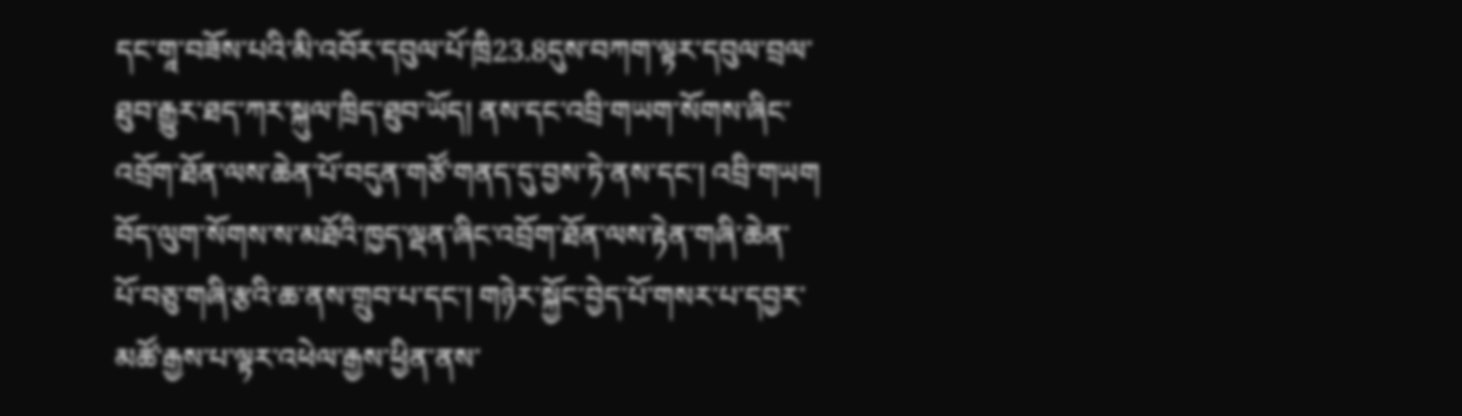དང་གཱ་བཟོས་པའི་མི་འབོར་དབུལ་པོ་ཁྲི23.8དུས་བཀག་ལྟར་དབུལ་བྲལ་ཐུབ་རྒྱུར་ཐད་ཀར་སྐུལ་ཁྲིད་ཐུབ་ཡོད། ནས་དང་འབྲི་གཡག་སོགས་ཞིང་འབྲོག་ཐོན་ལས་ཆེན་པོ་བདུན་གཙོ་གནད་དུ་བྱས་ཏེ་ནས་དང་། འབྲི་གཡག བོད་ལུག་སོགས་ས་མཐོའི་ཁྱད་ལྡན་ཞིང་འབྲོག་ཐོན་ལས་རྟེན་གཞི་ཆེན་པོ་བཅུ་གཞི་རྩའི་ཆ་ནས་གྲུབ་པ་དང་། གཉེར་སྐྱོང་བྱེད་པོ་གསར་པ་དབྱར་མཚོ་རྒྱས་པ་ལྟར་འཕེལ་རྒྱས་ཕྱིན་ནས་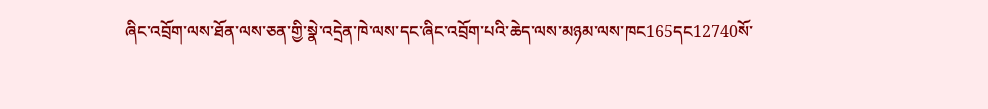ཞིང་འབྲོག་ལས་ཐོན་ལས་ཅན་གྱི་སྣེ་འདྲེན་ཁེ་ལས་དང་ཞིང་འབྲོག་པའི་ཆེད་ལས་མཉམ་ལས་ཁང165དང12740སོ་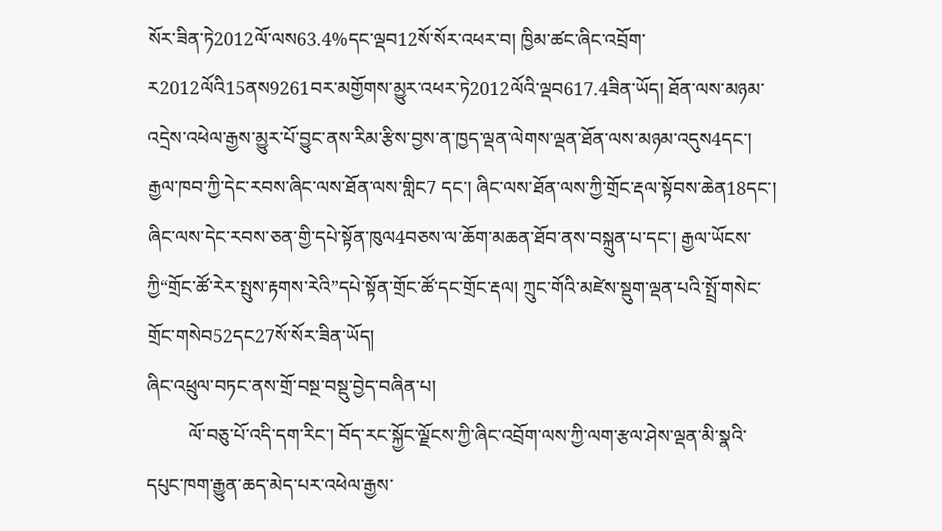སོར་ཟིན་ཏེ2012ལོ་ལས63.4%དང་ལྡབ12སོ་སོར་འཕར་བ། ཁྱིམ་ཚང་ཞིང་འབྲོག་ར2012ལོའི15ནས9261བར་མགྱོགས་མྱུར་འཕར་ཏེ2012ལོའི་ལྡབ617.4ཟིན་ཡོད། ཐོན་ལས་མཉམ་འདྲེས་འཕེལ་རྒྱས་མྱུར་པོ་བྱུང་ནས་རིམ་རྩིས་བྱས་ན་ཁྱད་ལྡན་ལེགས་ལྡན་ཐོན་ལས་མཉམ་འདུས4དང་། རྒྱལ་ཁབ་ཀྱི་དེང་རབས་ཞིང་ལས་ཐོན་ལས་གླིང7 དང་། ཞིང་ལས་ཐོན་ལས་ཀྱི་གྲོང་རྡལ་སྟོབས་ཆེན18དང་། ཞིང་ལས་དེང་རབས་ཅན་གྱི་དཔེ་སྟོན་ཁུལ4བཅས་ལ་ཆོག་མཆན་ཐོབ་ནས་བསྐྲུན་པ་དང་། རྒྱལ་ཡོངས་ཀྱི“གྲོང་ཚོ་རེར་སྤུས་རྟགས་རེའི”དཔེ་སྟོན་གྲོང་ཚོ་དང་གྲོང་རྡལ། ཀྲུང་གོའི་མཛེས་སྡུག་ལྡན་པའི་སྤྲོ་གསེང་གྲོང་གསེབ52དང27སོ་སོར་ཟིན་ཡོད།
ཞིང་འཕྲུལ་བཏང་ནས་གྲོ་བསྔ་བསྡུ་བྱེད་བཞིན་པ།
         ལོ་བཅུ་པོ་འདི་དག་རིང་། བོད་རང་སྐྱོང་ལྗོངས་ཀྱི་ཞིང་འབྲོག་ལས་ཀྱི་ལག་རྩལ་ཤེས་ལྡན་མི་སྣའི་དཔུང་ཁག་རྒྱུན་ཆད་མེད་པར་འཕེལ་རྒྱས་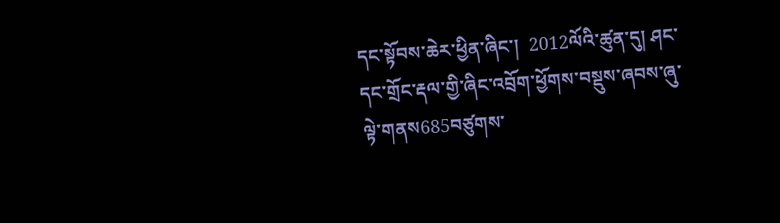དང་སྟོབས་ཆེར་ཕྱིན་ཞིང་།  2012ལོའི་ཚུན་དུ། ཤང་དང་གྲོང་རྡལ་གྱི་ཞིང་འབྲོག་ཕྱོགས་བསྡུས་ཞབས་ཞུ་ལྟེ་གནས685བཙུགས་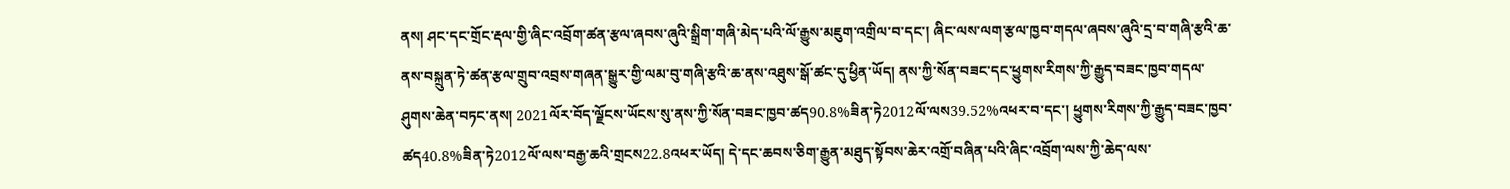ནས། ཤང་དང་གྲོང་རྡལ་གྱི་ཞིང་འབྲོག་ཚན་རྩལ་ཞབས་ཞུའི་སྒྲིག་གཞི་མེད་པའི་ལོ་རྒྱུས་མཇུག་འགྲིལ་བ་དང་། ཞིང་ལས་ལག་རྩལ་ཁྱབ་གདལ་ཞབས་ཞུའི་དྲ་བ་གཞི་རྩའི་ཆ་ནས་བསྐྲུན་ཏེ་ཚན་རྩལ་གྲུབ་འབྲས་གཞན་སྒྱུར་གྱི་ལམ་བུ་གཞི་རྩའི་ཆ་ནས་འཐུས་སྒོ་ཚང་དུ་ཕྱིན་ཡོད། ནས་ཀྱི་སོན་བཟང་དང་ཕྱུགས་རིགས་ཀྱི་རྒྱུད་བཟང་ཁྱབ་གདལ་ཤུགས་ཆེན་བཏང་ནས། 2021ལོར་བོད་ལྗོངས་ཡོངས་སུ་ནས་ཀྱི་སོན་བཟང་ཁྱབ་ཚད90.8%ཟིན་ཏེ2012ལོ་ལས39.52%འཕར་བ་དང་། ཕྱུགས་རིགས་ཀྱི་རྒྱུད་བཟང་ཁྱབ་ཚད40.8%ཟིན་ཏེ2012ལོ་ལས་བརྒྱ་ཆའི་གྲངས22.8འཕར་ཡོད། དེ་དང་ཆབས་ཅིག་རྒྱུན་མཐུད་སྟོབས་ཆེར་འགྲོ་བཞིན་པའི་ཞིང་འབྲོག་ལས་ཀྱི་ཆེད་ལས་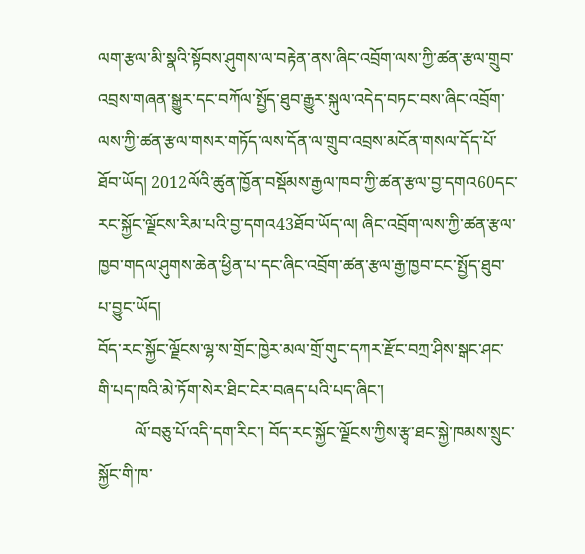ལག་རྩལ་མི་སྣའི་སྟོབས་ཤུགས་ལ་བརྟེན་ནས་ཞིང་འབྲོག་ལས་ཀྱི་ཚན་རྩལ་གྲུབ་འབྲས་གཞན་སྒྱུར་དང་བཀོལ་སྤྱོད་ཐུབ་རྒྱུར་སྐུལ་འདེད་བཏང་བས་ཞིང་འབྲོག་ལས་ཀྱི་ཚན་རྩལ་གསར་གཏོད་ལས་དོན་ལ་གྲུབ་འབྲས་མངོན་གསལ་དོད་པོ་ཐོབ་ཡོད། 2012ལོའི་ཚུན་ཁྱོན་བསྡོམས་རྒྱལ་ཁབ་ཀྱི་ཚན་རྩལ་བྱ་དགའ60དང་རང་སྐྱོང་ལྗོངས་རིམ་པའི་བྱ་དགའ43ཐོབ་ཡོད་ལ། ཞིང་འབྲོག་ལས་ཀྱི་ཚན་རྩལ་ཁྱབ་གདལ་ཤུགས་ཆེན་ཕྱིན་པ་དང་ཞིང་འབྲོག་ཚན་རྩལ་རྒྱ་ཁྱབ་ངང་སྤྱོད་ཐུབ་པ་བྱུང་ཡོད།
བོད་རང་སྐྱོང་ལྗོངས་ལྷ་ས་གྲོང་ཁྱེར་མལ་གྲོ་གུང་དཀར་རྫོང་བཀྲ་ཤིས་སྒང་ཤང་གི་པད་ཁའི་མེ་ཏོག་སེར་ཐིང་ངེར་བཞད་པའི་པད་ཞིང་།
         ལོ་བཅུ་པོ་འདི་དག་རིང་། བོད་རང་སྐྱོང་ལྗོངས་ཀྱིས་རྩྭ་ཐང་སྐྱེ་ཁམས་སྲུང་སྐྱོང་གི་ཁ་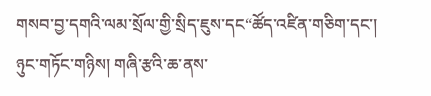གསབ་བྱ་དགའི་ལམ་སྲོལ་གྱི་སྲིད་ཇུས་དང“ཚོད་འཛིན་གཅིག་དང་། ཉུང་གཏོང་གཉིས། གཞི་རྩའི་ཆ་ནས་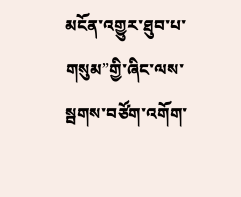མངོན་འགྱུར་ཐུབ་པ་གསུམ”གྱི་ཞིང་ལས་སྦགས་བཙོག་འགོག་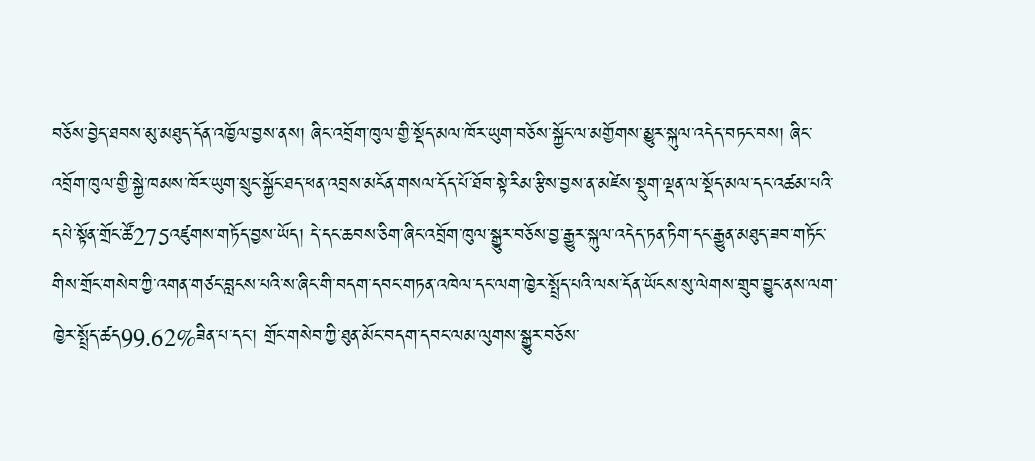བཅོས་བྱེད་ཐབས་མུ་མཐུད་དོན་འཁྱོལ་བྱས་ནས། ཞིང་འབྲོག་ཁུལ་གྱི་སྡོད་མལ་ཁོར་ཡུག་བཅོས་སྐྱོང་ལ་མགྱོགས་མྱུར་སྐུལ་འདེད་བཏང་བས། ཞིང་འབྲོག་ཁུལ་གྱི་སྐྱེ་ཁམས་ཁོར་ཡུག་སྲུང་སྐྱོང་ཐད་ཕན་འབྲས་མངོན་གསལ་དོད་པོ་ཐོབ་སྟེ་རིམ་རྩིས་བྱས་ན་མཛེས་སྡུག་ལྡན་ལ་སྡོད་མལ་དང་འཚམ་པའི་དཔེ་སྟོན་གྲོང་ཚོ275འཛུགས་གཏོད་བྱས་ཡོད། དེ་དང་ཆབས་ཅིག་ཞིང་འབྲོག་ཁུལ་སྒྱུར་བཅོས་བྱ་རྒྱུར་སྐུལ་འདེད་ཏན་ཏིག་དང་རྒྱུན་མཐུད་ཟབ་གཏོང་གིས་གྲོང་གསེབ་ཀྱི་འགན་གཙང་བླངས་པའི་ས་ཞིང་གི་བདག་དབང་གཏན་འཁེལ་དང་ལག་ཁྱེར་སྤྲོད་པའི་ལས་དོན་ཡོངས་སུ་ལེགས་གྲུབ་བྱུང་ནས་ལག་ཁྱེར་སྤྲོད་ཚད99.62%ཟིན་པ་དང་། གྲོང་གསེབ་ཀྱི་ཐུན་མོང་བདག་དབང་ལམ་ལུགས་སྒྱུར་བཅོས་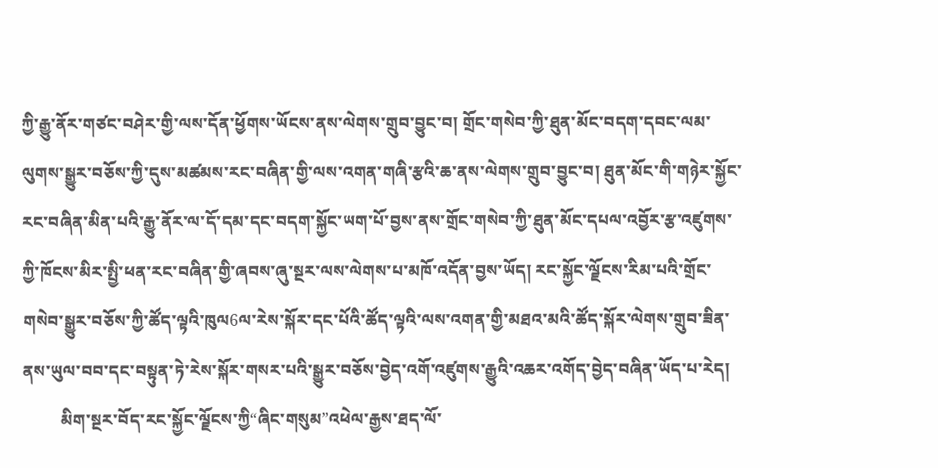ཀྱི་རྒྱུ་ནོར་གཙང་བཤེར་གྱི་ལས་དོན་ཕྱོགས་ཡོངས་ནས་ལེགས་གྲུབ་བྱུང་བ། གྲོང་གསེབ་ཀྱི་ཐུན་མོང་བདག་དབང་ལམ་ལུགས་སྒྱུར་བཅོས་ཀྱི་དུས་མཚམས་རང་བཞིན་གྱི་ལས་འགན་གཞི་རྩའི་ཆ་ནས་ལེགས་གྲུབ་བྱུང་བ། ཐུན་མོང་གི་གཉེར་སྐྱོང་རང་བཞིན་མིན་པའི་རྒྱུ་ནོར་ལ་དོ་དམ་དང་བདག་སྐྱོང་ཡག་པོ་བྱས་ནས་གྲོང་གསེབ་ཀྱི་ཐུན་མོང་དཔལ་འབྱོར་རྩ་འཛུགས་ཀྱི་ཁོངས་མིར་སྤྱི་ཕན་རང་བཞིན་གྱི་ཞབས་ཞུ་སྔར་ལས་ལེགས་པ་མཁོ་འདོན་བྱས་ཡོད། རང་སྐྱོང་ལྗོངས་རིམ་པའི་གྲོང་གསེབ་སྒྱུར་བཅོས་ཀྱི་ཚོད་ལྟའི་ཁུལ6ལ་རེས་སྐོར་དང་པོའི་ཚོད་ལྟའི་ལས་འགན་གྱི་མཐའ་མའི་ཚོད་སྐོར་ལེགས་གྲུབ་ཟིན་ནས་ཡུལ་བབ་དང་བསྟུན་ཏེ་རེས་སྐོར་གསར་པའི་སྒྱུར་བཅོས་བྱེད་འགོ་འཛུགས་རྒྱུའི་འཆར་འགོད་བྱེད་བཞིན་ཡོད་པ་རེད།
         མིག་སྔར་བོད་རང་སྐྱོང་ལྗོངས་ཀྱི“ཞིང་གསུམ”འཕེལ་རྒྱས་ཐད་ལོ་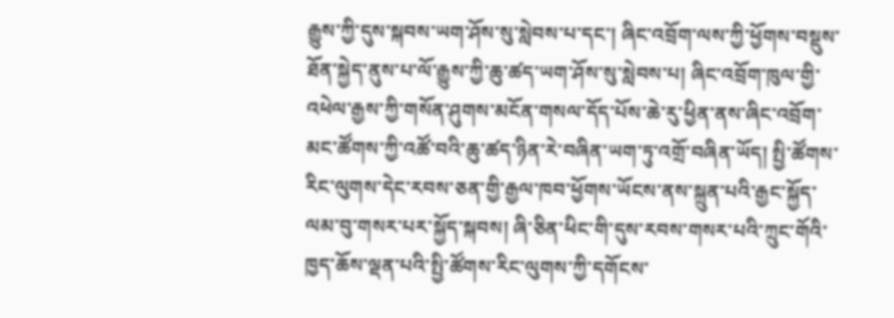རྒྱུས་ཀྱི་དུས་སྐབས་ཡག་ཤོས་སུ་སླེབས་པ་དང་། ཞིང་འབྲོག་ལས་ཀྱི་ཕྱོགས་བསྡུས་ཐོན་སྐྱེད་ནུས་པ་ལོ་རྒྱུས་ཀྱི་ཆུ་ཚད་ཡག་ཤོས་སུ་སླེབས་པ། ཞིང་འབྲོག་ཁུལ་གྱི་འཕེལ་རྒྱས་ཀྱི་གསོན་ཤུགས་མངོན་གསལ་དོད་པོས་ཆེ་རུ་ཕྱིན་ནས་ཞིང་འབྲོག་མང་ཚོགས་ཀྱི་འཚོ་བའི་ཆུ་ཚད་ཉིན་རེ་བཞིན་ཡག་ཏུ་འགྲོ་བཞིན་ཡོད། སྤྱི་ཚོགས་རིང་ལུགས་དེང་རབས་ཅན་གྱི་རྒྱལ་ཁབ་ཕྱོགས་ཡོངས་ནས་སྐྲུན་པའི་རྒྱང་སྐྱོད་ལམ་བུ་གསར་པར་སྐྱོད་སྐབས། ཞི་ཅིན་ཕིང་གི་དུས་རབས་གསར་པའི་ཀྲུང་གོའི་ཁྱད་ཆོས་ལྡན་པའི་སྤྱི་ཚོགས་རིང་ལུགས་ཀྱི་དགོངས་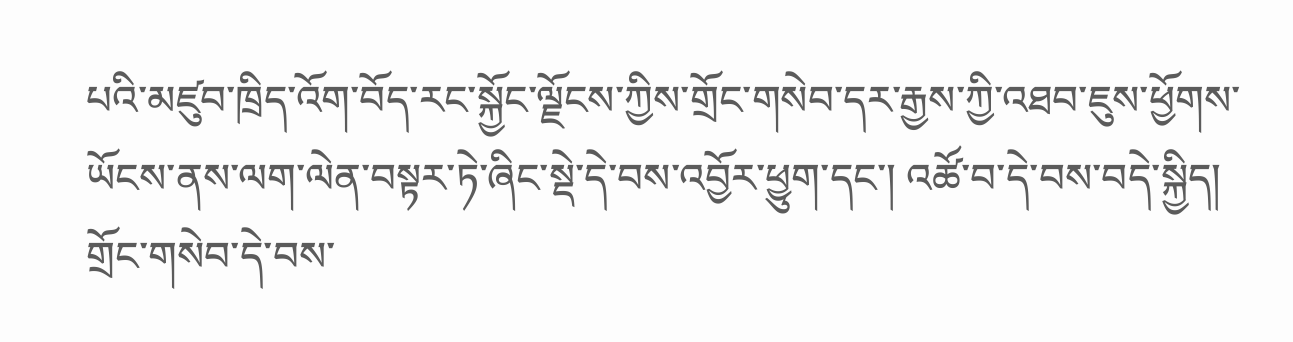པའི་མཛུབ་ཁྲིད་འོག་བོད་རང་སྐྱོང་ལྗོངས་ཀྱིས་གྲོང་གསེབ་དར་རྒྱས་ཀྱི་འཐབ་ཇུས་ཕྱོགས་ཡོངས་ནས་ལག་ལེན་བསྟར་ཏེ་ཞིང་སྡེ་དེ་བས་འབྱོར་ཕྱུག་དང་། འཚོ་བ་དེ་བས་བདེ་སྐྱིད། གྲོང་གསེབ་དེ་བས་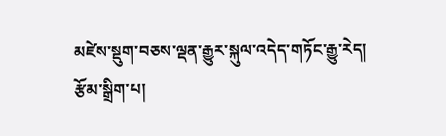མཛེས་སྡུག་བཅས་ལྡན་རྒྱུར་སྐུལ་འདེད་གཏོང་རྒྱུ་རེད།
རྩོམ་སྒྲིག་པ།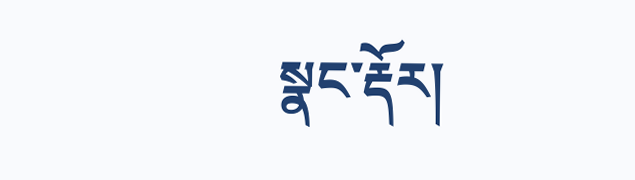སྣང་རྡོར།